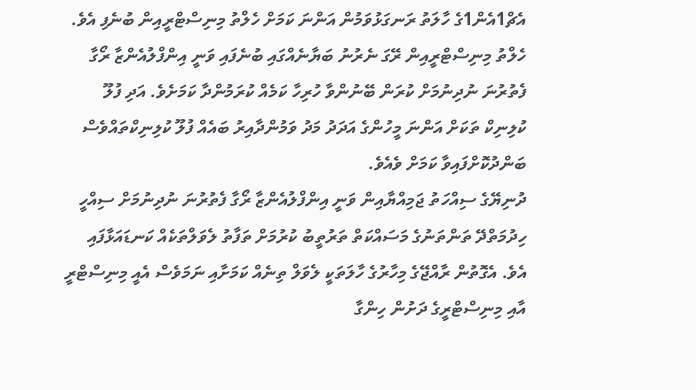އެޗް1އެން1ގެ ހާލަތު ރަނގަޅުވަމުން އަންނަ ކަމަށް ހެލްތު މިނިސްޓްރީއިން ބުނެފި އެވެ.
ހެލްތު މިނިސްޓްރީއިން ރޭގަ ނެރުނު ބަޔާނެއްގައި ބުނެފައި ވަނީ އިންފްލުއެންޒާ ރޯގާ ފެތުރުނަ ނުދިނުމަށް ކުރަން ބޭނުންވާ ހުރިހާ ކަމެއް ކުރަމުންދާ ކަމަށެވެ. އަދި ފުލޫ ކުލިނިކް ތަކަށް އަންނަ މީހުންގެ އަދަދު މަދު ވަމުންދާއިރު ބައެއް ފުލޫ ކުލިނިކްތައްވެސް ބަންދުކޮށްފައިވާ ކަމަށް ވެއެވެ.
ދުނިޔޭގެ ސިއްހަތު ޖަމިއްޔާއިން ވަނީ އިންފްލުއެންޒާ ރޯގާ ފެތުރުނަ ނުދިނުމަށް ސިއްހީ ހިދުމަތްދޭ ތަންތަނުގެ މަސައްކަތް ތަރުތީބު ކުރުމަށް ތަފާތު ލެވަލްތަކެއް ކަނޑައަޅާފައި އެވެ. އެގޮތުން ރާއްޖޭގެ މިހާރުގެ ހާލަތަކީ ލެވަލް ތިނެއް ކަމަށާއި ނަމަވެސް އެއީ މިނިސްޓްރީ އާއި މިނިސްޓްރީގެ ދަށުން ހިންގާ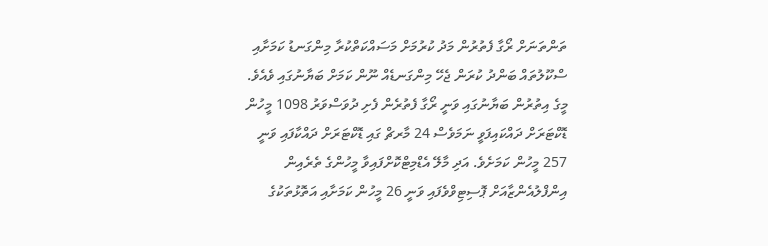ތަންތަނަށް ރޯގާ ފެތުރުން މަދު ކުރުމަށް މަސައްކަތްކުރާ މިންގަނޑު ކަމަށާއި ސްކޫލުތައް ބަންދު ކުރަން ޖެހޭ މިންގަނޑެއް ނޫން ކަމަށް ބަޔާނުގައި ވެއެވެ.
މީގެ އިތުރުން ބަޔާނުގައި ވަނީ ރޯގާ ފެތުރެން ފެށި ދުވަސްވަރު 1098 މީހުން ޑޮކްޓަރަށް ދައްކައިފަވީ ނަމަވެސް 24 މާރޗް ގައި ޑޮކްޓަރަށް ދައްކާފައި ވަނީ 257 މީހުން ކަމަށެވެ. އަދި މާލޭ އެޑްމިޓްކޮށްފައިވާ މީހުންގެ ތެރެއިން އިންފްލުއެންޒާއަށް ޕޮސިޓިވްވެފައި ވަނީ 26 މީހުން ކަމަށާއި އަތޮޅުތަކުގެ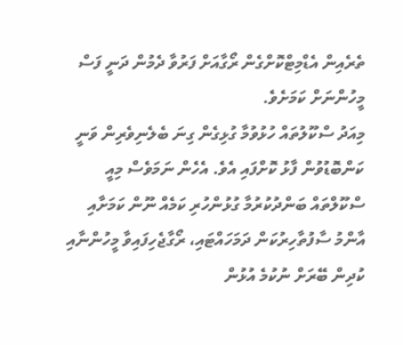ތެރެއިން އެޑްމިޓްކޮށްގެން ރޯގާއަށް ފަރުވާ ދެމުން ދަނީ ފަސް މީހުންނަށް ކަމަށެވެ.
މިއަދު ސްކޫލުތައް ހުޅުވުމާ ގުޅިގެން ގިނަ ބެލެނިވެރިން ވަނީ ކަންބޮޑުވުން ފާޅު ކޮށްފައި އެވެ. އެހެން ނަމަވެސް މިއީ ސްކޫލްތައް ބަންދުކުރުމާ ގުޅުންހުރި ކަމެއް ނޫން ކަމަށާއި އާންމު ސާފުތާހިރުކަން ދަމަހައްޓައި، ރޯގާޖެހިފައިވާ މީހުންނާއި ކުދިން ބޭރަށް ނުކުމެ އުޅުން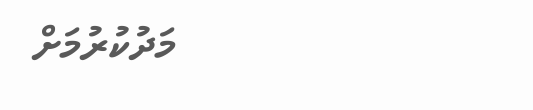މަދުކުރުމަށް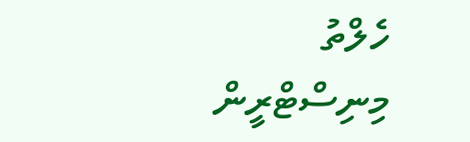ހެލްތު މިނިސްޓްރީން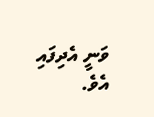ވަނީ އެދިފައި އެވެ.